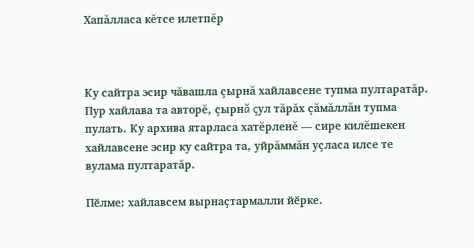Хапăлласа кĕтсе илетпĕр



Ку сайтра эсир чăвашла çырнă хайлавсене тупма пултаратăр. Пур хайлава та авторĕ, çырнă çул тăрăх çăмăллăн тупма пулать. Ку архива ятарласа хатĕрленĕ — сире килĕшекен хайлавсене эсир ку сайтра та, уйрăммăн уçласа илсе те вулама пултаратăр.

Пӗлме: хайлавсем вырнаҫтармалли йӗрке.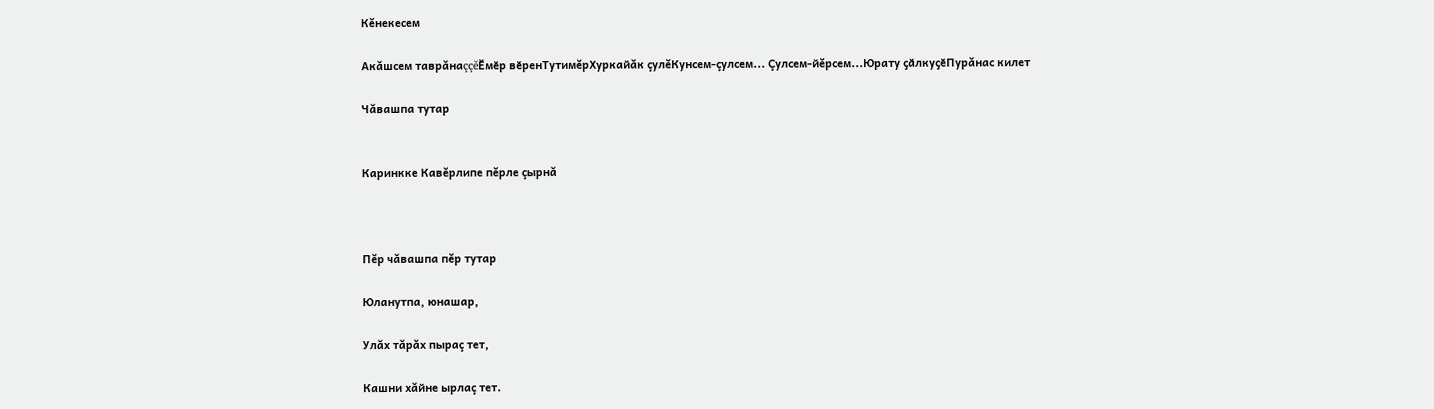Кĕнекесем

Акăшсем таврăнаççĕӖмӗр вӗренТутимĕрХуркайăк çулĕКунсем-çулсем... Çулсем-йĕрсем...Юрату ҫӑлкуҫӗПурăнас килет

Чăвашпа тутар


Каринкке Кавĕрлипе пĕрле çырнă



Пĕр чăвашпа пĕр тутар

Юланутпа, юнашар,

Улăх тăрăх пыраç тет,

Кашни хăйне ырлаç тет.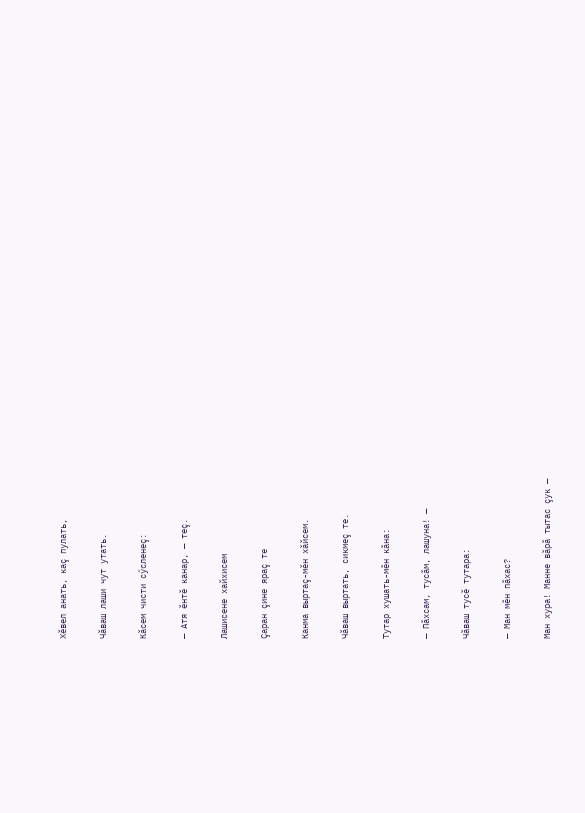Хĕвел анать, каç пулать,

Чăваш лаши чут утать.

Кăсем чисти сӳсленеç:

— Атя ĕнтĕ канар, — теç.

Лашисене хайхисем

Çаран çине яраç те

Канма выртаç-мĕн хăйсем.

Чăваш выртать, сикмеç те.

Тутар хушать-мĕн кăна:

— Пăхсам, тусăм, лашуна! —

Чăваш тусĕ тутара:

— Ман мĕн пăхас?

Ман хура! Манне вăрă тытас çук —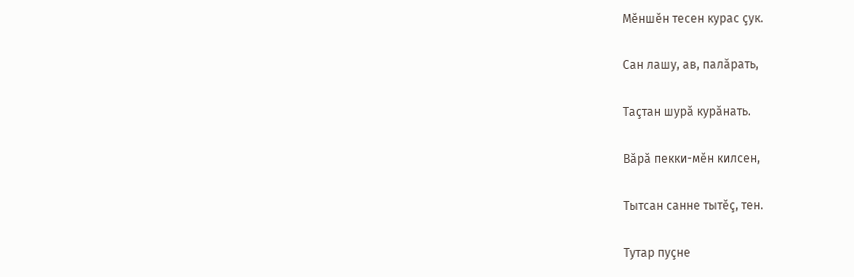Мĕншĕн тесен курас çук.

Сан лашу, ав, палăрать,

Таçтан шурă курăнать.

Вăрă пекки-мĕн килсен,

Тытсан санне тытĕç, тен.

Тутар пуçне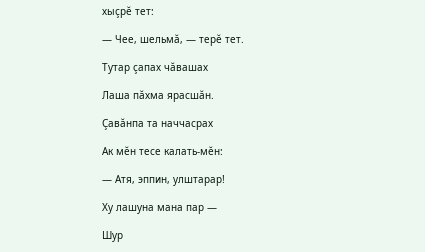хыçрĕ тет:

— Чее, шельмă, — терĕ тет.

Тутар çапах чăвашах

Лаша пăхма ярасшăн.

Çавăнпа та наччасрах

Ак мĕн тесе калать-мĕн:

— Атя, эппин, улштарар!

Ху лашуна мана пар —

Шур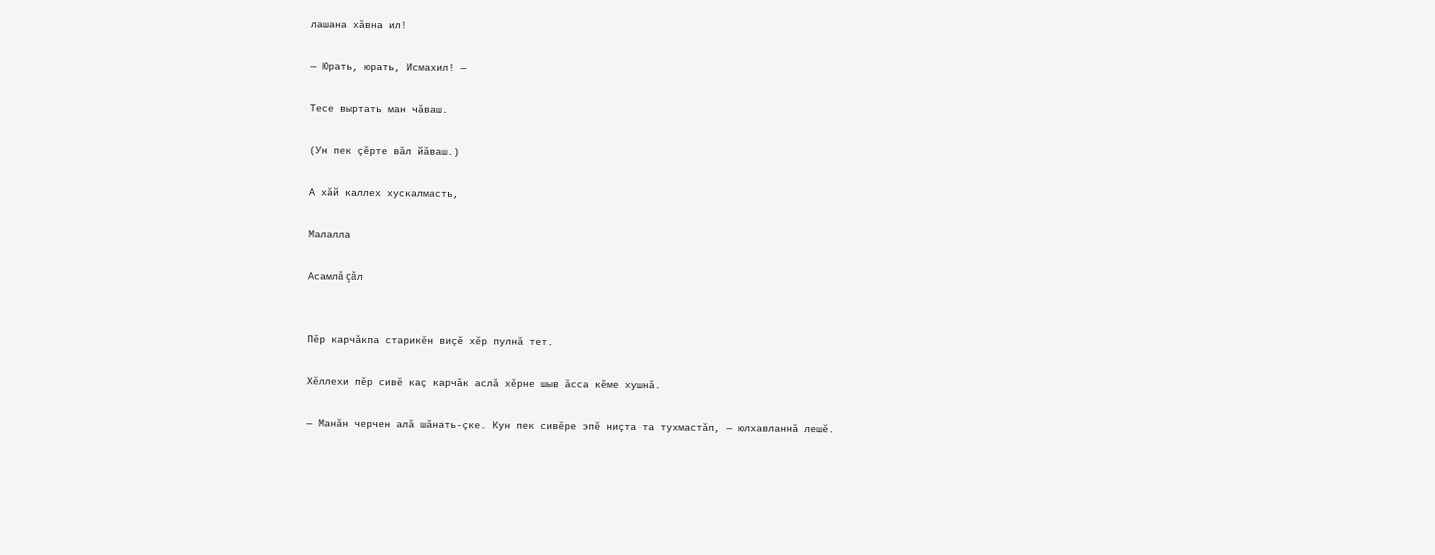лашана хăвна ил!

— Юрать, юрать, Исмахил! —

Тесе выртать ман чăваш.

(Ун пек çĕрте вăл йăваш.)

А хăй каллех хускалмасть,

Малалла

Асамлă çăл


Пĕр карчăкпа старикĕн виçĕ хĕр пулнă тет.

Хĕллехи пĕр сивĕ каç карчăк аслă хĕрне шыв ăсса кĕме хушнă.

— Манăн черчен алă шăнать-çке. Кун пек сивĕре эпĕ ниçта та тухмастăп, — юлхавланнă лешĕ.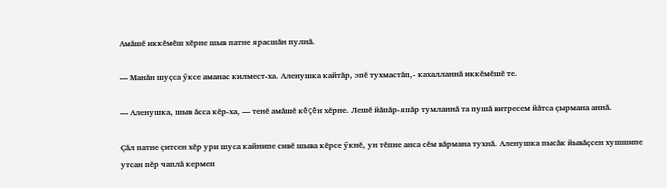Амăшĕ иккĕмĕш хĕрне шыв патне ярасшăн пулнă.

— Манăн шуçса ӳксе аманас килмест-ха. Аленушка кайтăр, эпĕ тухмастăп,- кахалланнă иккĕмĕшĕ те.

— Аленушка, шыв ăсса кĕр-ха, — тенĕ амăшĕ кĕçĕн хĕрне. Лешĕ йăпăр-япăр тумланнă та пушă витресем йăтса çырмана аннă.

Çăл патне çитсен хĕр ури шуса кайнипе сивĕ шыва кĕрсе ӳкнĕ, ун тĕпне анса сĕм вăрмана тухнă. Аленушка пысăк йывăçсен хушшипе утсан пĕр чаплă кермен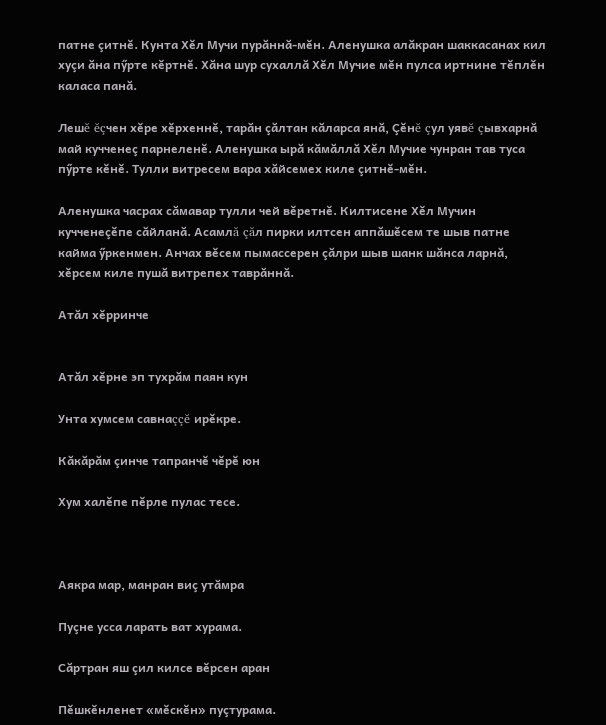патне çитнĕ. Кунта Хĕл Мучи пурăннă-мĕн. Аленушка алăкран шаккасанах кил хуçи ăна пӳрте кĕртнĕ. Хăна шур сухаллă Хĕл Мучие мĕн пулса иртнине тĕплĕн каласа панă.

Лешĕ ĕçчен хĕре хĕрхеннĕ, тарăн çăлтан кăларса янă, Çĕнĕ çул уявĕ çывхарнă май кучченеç парнеленĕ. Аленушка ырă кăмăллă Хĕл Мучие чунран тав туса пӳрте кĕнĕ. Тулли витресем вара хăйсемех киле çитнĕ-мĕн.

Аленушка часрах сăмавар тулли чей вĕретнĕ. Килтисене Хĕл Мучин кучченеçĕпе сăйланă. Асамлă çăл пирки илтсен аппăшĕсем те шыв патне кайма ӳркенмен. Анчах вĕсем пымассерен çăлри шыв шанк шăнса ларнă, хĕрсем киле пушă витрепех таврăннă.

Атăл хĕрринче


Атăл хĕрне эп тухрăм паян кун

Унта хумсем савнаççĕ ирĕкре.

Кăкăрăм çинче тапранчĕ чĕрĕ юн

Хум халĕпе пĕрле пулас тесе.



Аякра мар, манран виç утăмра

Пуçне усса ларать ват хурама.

Сăртран яш çил килсе вĕрсен аран

Пĕшкĕнленет «мĕскĕн» пуçтурама.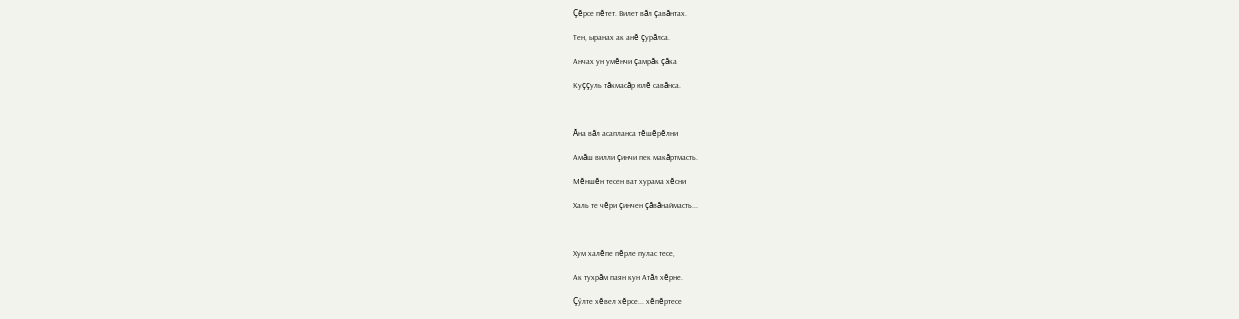Çĕрсе пĕтет. Вилет вăл çавăнтах.

Тен, ыранах ак анĕ çурăлса.

Анчах ун умĕнчи çамрăк çăка

Куççуль тăкмасăр юлĕ савăнса.



Ăна вăл асапланса тĕшĕрĕлни

Амăш вилли çинчи пек макăртмасть.

Мĕншĕн тесен ват хурама хĕсни

Халь те чĕри çинчен çăвăнаймасть...



Хум халĕпе пĕрле пулас тесе,

Ак тухрăм паян кун Атăл хĕрне.

Çӳлте хĕвел хĕрсе... хĕпĕртесе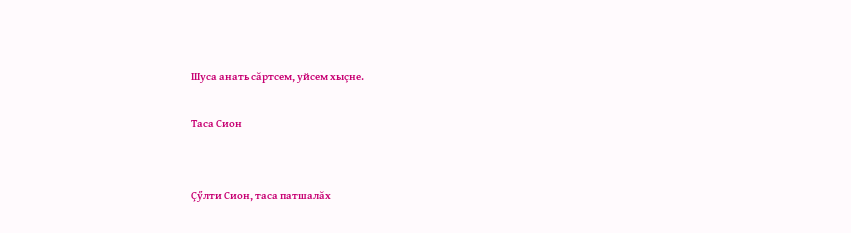Шуса анать сăртсем, уйсем хыçне.

Таса Сион


Çӳлти Сион, таса патшалăх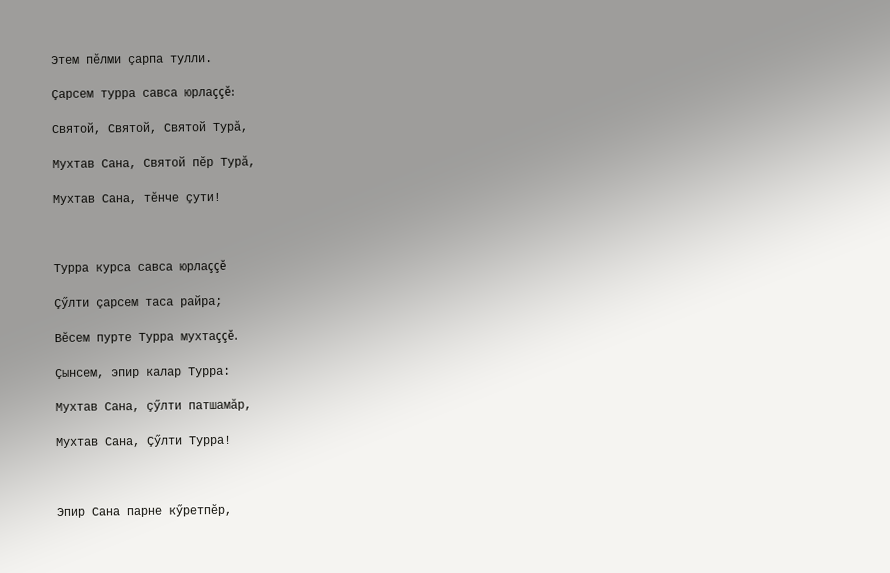Этем пĕлми çарпа тулли.

Çарсем турра савса юрлаççĕ:

Святой, Святой, Святой Турă,

Мухтав Сана, Святой пĕр Турă,

Мухтав Сана, тĕнче çути!



Турра курса савса юрлаççĕ

Çӳлти çарсем таса райра;

Вĕсем пурте Турра мухтаççĕ.

Çынсем, эпир калар Турра:

Мухтав Сана, çӳлти патшамăр,

Мухтав Сана, Çӳлти Турра!



Эпир Сана парне кӳретпĕр,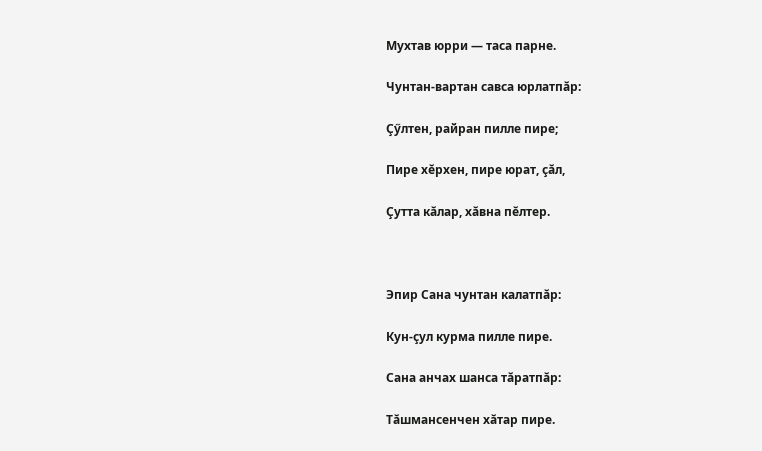Мухтав юрри — таса парне.

Чунтан-вартан савса юрлатпăр:

Çӳлтен, райран пилле пире;

Пире хĕрхен, пире юрат, çăл,

Çутта кăлар, хăвна пĕлтер.



Эпир Сана чунтан калатпăр:

Кун-çул курма пилле пире.

Сана анчах шанса тăратпăр:

Тăшмансенчен хăтар пире.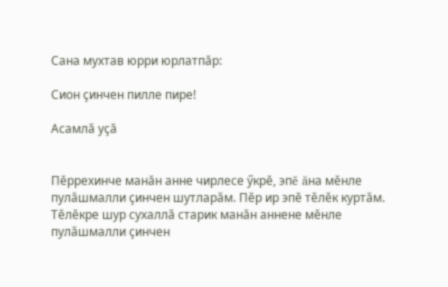Сана мухтав юрри юрлатпăр:

Сион çинчен пилле пире!

Асамлă уçă


Пĕррехинче манăн анне чирлесе ӳкрĕ, эпĕ ăна мĕнле пулăшмалли çинчен шутларăм. Пĕр ир эпĕ тĕлĕк куртăм. Тĕлĕкре шур сухаллă старик манăн аннене мĕнле пулăшмалли çинчен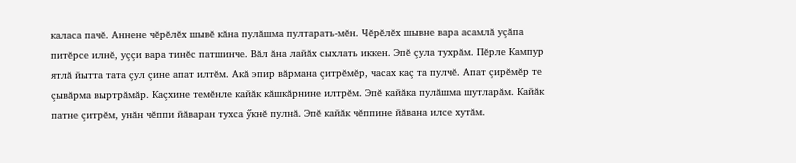каласа пачĕ. Аннене чĕрĕлĕх шывĕ кăна пулăшма пултарать-мĕн. Чĕрĕлĕх шывне вара асамлă уçăпа питĕрсе илнĕ, уççи вара тинĕс патшинче. Вăл ăна лайăх сыхлать иккен. Эпĕ çула тухрăм. Пĕрле Кампур ятлă йытта тата çул çине апат илтĕм. Акă эпир вăрмана çитрĕмĕр, часах каç та пулчĕ. Апат çирĕмĕр те çывăрма выртрăмăр. Каçхине темĕнле кайăк кăшкăрнине илтрĕм. Эпĕ кайăка пулăшма шутларăм. Кайăк патне çитрĕм, унăн чĕппи йăваран тухса ӳкнĕ пулнă. Эпĕ кайăк чĕппине йăвана илсе хутăм.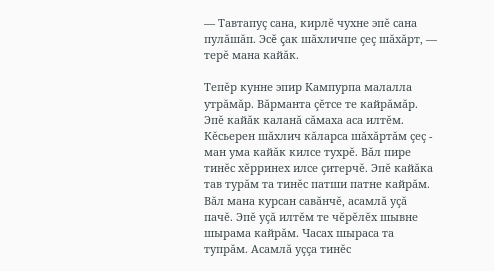— Тавтапуç сана, кирлĕ чухне эпĕ сана пулăшăп. Эсĕ çак шăхличпе çеç шăхăрт, — терĕ мана кайăк.

Тепĕр кунне эпир Кампурпа малалла утрăмăр. Вăрманта çĕтсе те кайрăмăр. Эпĕ кайăк каланă сăмаха аса илтĕм. Кĕсьерен шăхлич кăларса шăхăртăм çеç - ман ума кайăк килсе тухрĕ. Вăл пире тинĕс хĕрринех илсе çитерчĕ. Эпĕ кайăка тав турăм та тинĕс патши патне кайрăм. Вăл мана курсан савăнчĕ, асамлă уçă пачĕ. Эпĕ уçă илтĕм те чĕрĕлĕх шывне шырама кайрăм. Часах шыраса та тупрăм. Асамлă уççа тинĕс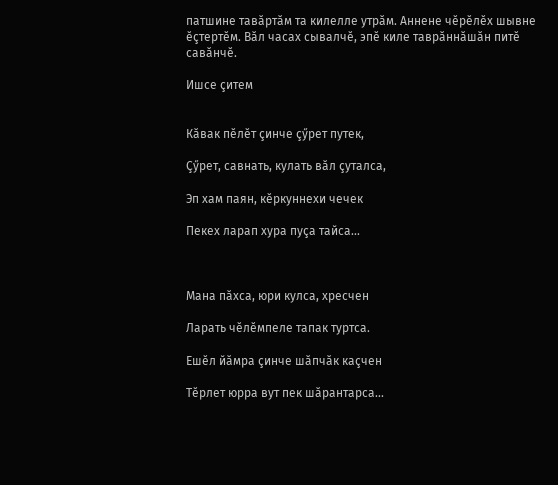патшине тавăртăм та килелле утрăм. Аннене чĕрĕлĕх шывне ĕçтертĕм. Вăл часах сывалчĕ, эпĕ киле таврăннăшăн питĕ савăнчĕ.

Ишсе çитем


Кăвак пĕлĕт çинче çӳрет путек,

Çӳрет, савнать, кулать вăл çуталса,

Эп хам паян, кĕркуннехи чечек

Пекех ларап хура пуçа тайса...



Мана пăхса, юри кулса, хресчен

Ларать чĕлĕмпеле тапак туртса.

Ешĕл йăмра çинче шăпчăк каçчен

Тĕрлет юрра вут пек шăрантарса...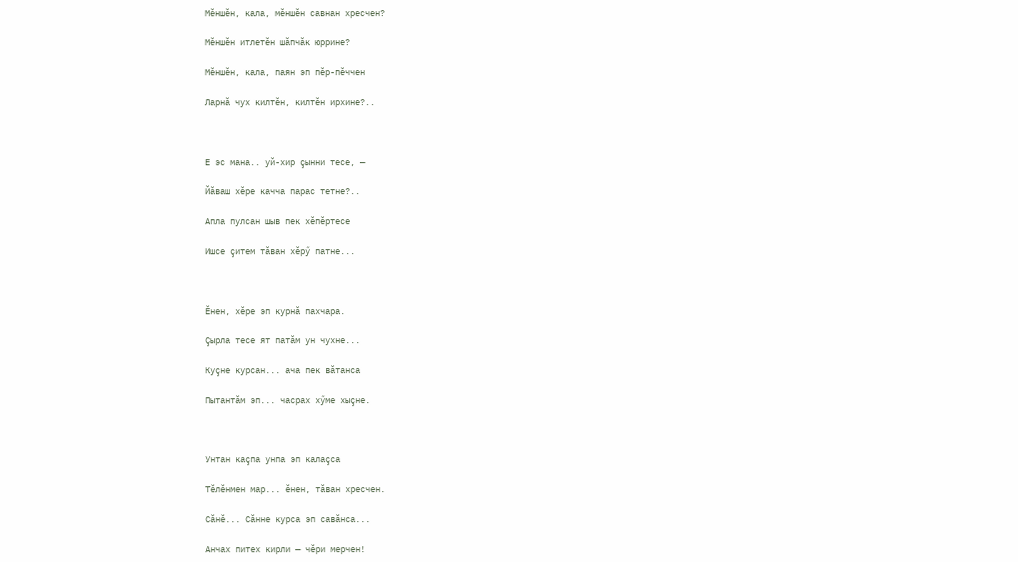Мĕншĕн, кала, мĕншĕн савнан хресчен?

Мĕншĕн итлетĕн шăпчăк юррине?

Мĕншĕн, кала, паян эп пĕр-пĕччен

Ларнă чух килтĕн, килтĕн ирхине?..



Е эс мана.. уй-хир çынни тесе, —

Йăваш хĕре качча парас тетне?..

Апла пулсан шыв пек хĕпĕртесе

Ишсе çитем тăван хĕрӳ патне...



Ĕнен, хĕре эп курнă пахчара.

Çырла тесе ят патăм ун чухне...

Куçне курсан... ача пек вăтанса

Пытантăм эп... часрах хӳме хыçне.



Унтан каçпа унпа эп калаçса

Тĕлĕнмен мар... ĕнен, тăван хресчен.

Сăнĕ... Сăнне курса эп савăнса...

Анчах питех кирли — чĕри мерчен!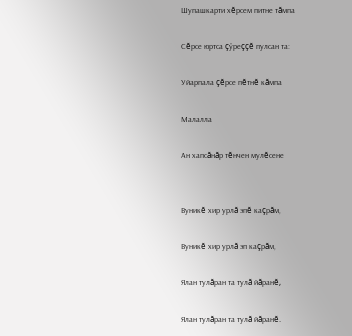Шупашкарти хĕрсем питне тăмпа

Сĕрсе юртса çӳреççĕ пулсан та:

Уйарпала çĕрсе пĕтнĕ кăмпа

Малалла

Ан хапсăнăр тĕнчен мулĕсене


Вуникĕ хир урлă эпĕ каçрăм,

Вуникĕ хир урлă эп каçрăм,

Ялан тулăран та тулă йăранĕ,

Ялан тулăран та тулă йăранĕ.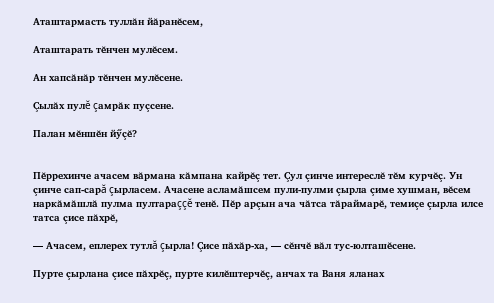Аташтармасть туллăн йăранĕсем,

Аташтарать тĕнчен мулĕсем.

Ан хапсăнăр тĕнчен мулĕсене.

Çылăх пулĕ çамрăк пуçсене.

Палан мĕншĕн йӳçĕ?


Пĕррехинче ачасем вăрмана кăмпана кайрĕç тет. Çул çинче интереслĕ тĕм курчĕç. Ун çинче сап-сарă çырласем. Ачасене асламăшсем пули-пулми çырла çиме хушман, вĕсем наркăмăшлă пулма пултараççĕ тенĕ. Пĕр арçын ача чăтса тăраймарĕ, темиçе çырла илсе татса çисе пăхрĕ,

— Ачасем, еплерех тутлă çырла! Çисе пăхăр-ха, — сĕнчĕ вăл тус-юлташĕсене.

Пурте çырлана çисе пăхрĕç, пурте килĕштерчĕç, анчах та Ваня яланах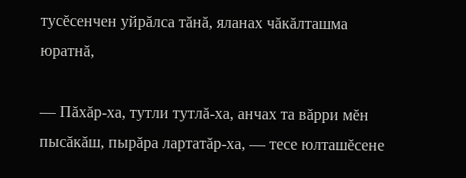тусĕсенчен уйрăлса тăнă, яланах чăкăлташма юратнă,

— Пăхăр-ха, тутли тутлă-ха, анчах та вăрри мĕн пысăкăш, пырăра лартатăр-ха, — тесе юлташĕсене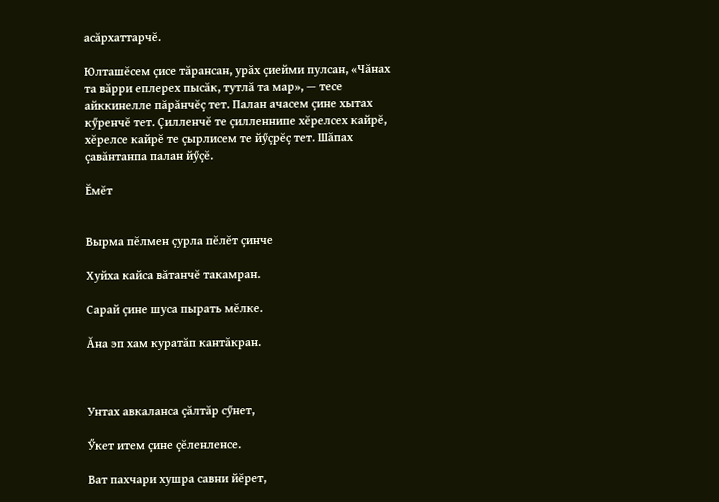асăрхаттарчĕ.

Юлташĕсем çисе тăрансан, урăх çиейми пулсан, «Чăнах та вăрри еплерех пысăк, тутлă та мар», — тесе айккинелле пăрăнчĕç тет. Палан ачасем çине хытах кӳренчĕ тет. Çилленчĕ те çилленнипе хĕрелсех кайрĕ, хĕрелсе кайрĕ те çырлисем те йӳçрĕç тет. Шăпах çавăнтанпа палан йӳçĕ.

Ĕмĕт


Вырма пĕлмен çурла пĕлĕт çинче

Хуйха кайса вăтанчĕ такамран.

Сарай çине шуса пырать мĕлке.

Ăна эп хам куратăп кантăкран.



Унтах авкаланса çăлтăр сӳнет,

Ӳкет итем çине çĕленленсе.

Ват пахчари хушра савни йĕрет,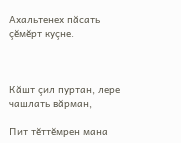Ахальтенех пăсать çĕмĕрт куçне.



Кăшт çил пуртан, лере чашлать вăрман,

Пит тĕттĕмрен мана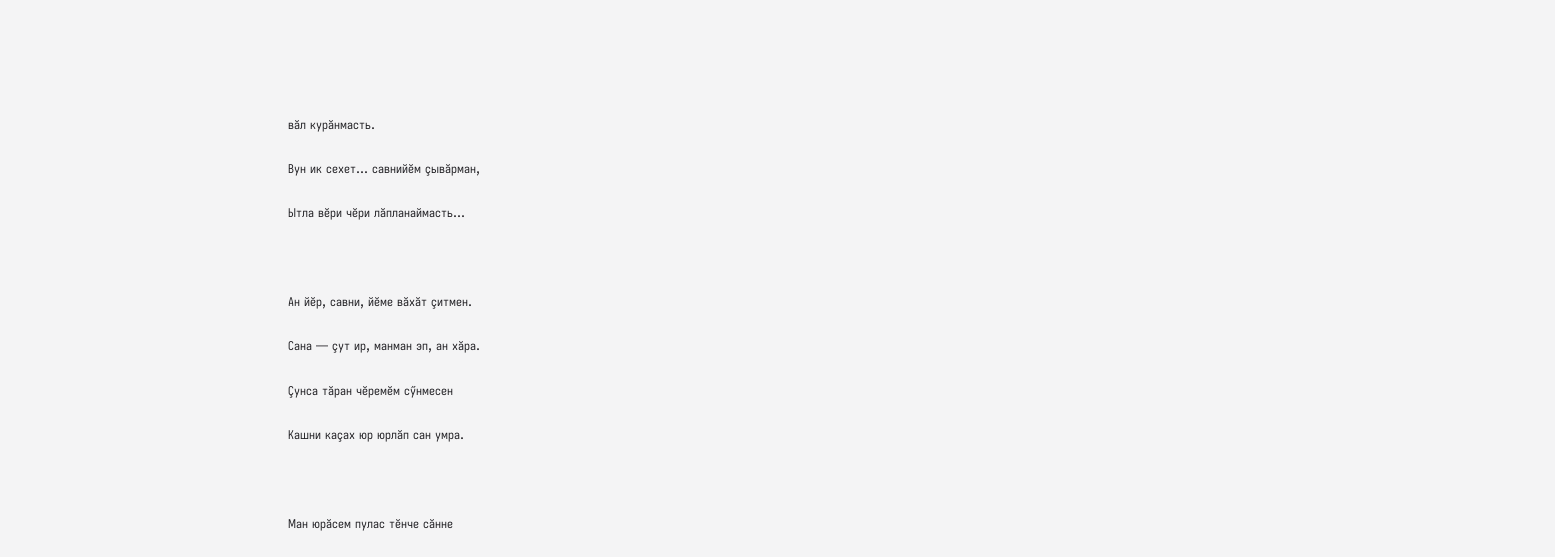вăл курăнмасть.

Вун ик сехет... савнийĕм çывăрман,

Ытла вĕри чĕри лăпланаймасть...



Ан йĕр, савни, йĕме вăхăт çитмен.

Сана — çут ир, манман эп, ан хăра.

Çунса тăран чĕремĕм сӳнмесен

Кашни каçах юр юрлăп сан умра.



Ман юрăсем пулас тĕнче сăнне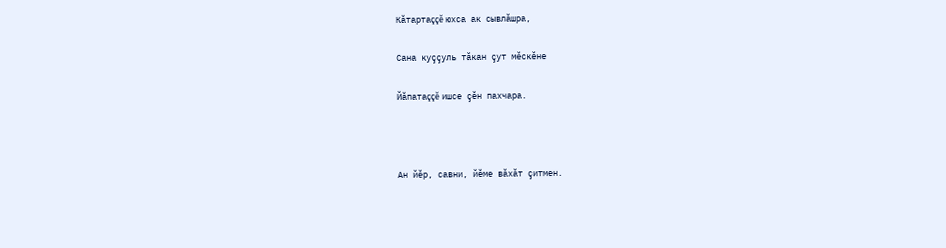Кăтартаççĕ юхса ак сывлăшра,

Сана куççуль тăкан çут мĕскĕне

Йăпатаççĕ ишсе çĕн пахчара.



Ан йĕр, савни, йĕме вăхăт çитмен.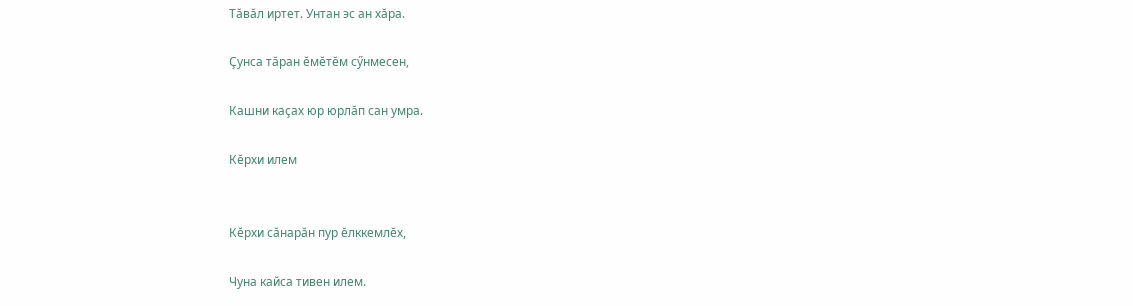Тăвăл иртет. Унтан эс ан хăра.

Çунса тăран ĕмĕтĕм сӳнмесен,

Кашни каçах юр юрлăп сан умра.

Кĕрхи илем


Кĕрхи сăнарăн пур ĕлккемлĕх,

Чуна кайса тивен илем.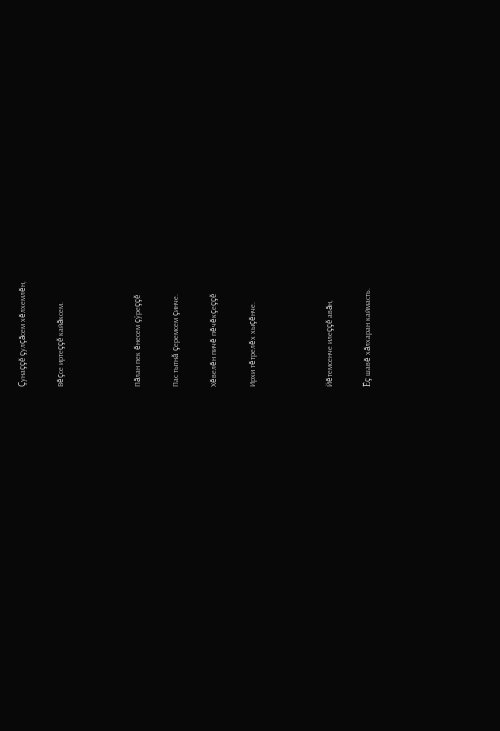Çунаççĕ çулçăсем хĕлхемлĕн,

Вĕçсе иртеççĕ кайăксем.



Пăлан пек ĕнесем çӳреççĕ

Пас тытнă çеремсем çинче.

Хĕвелĕн пичĕ пĕчĕкçеççĕ

Ирхи тĕтрелĕх хыçĕнче.



Йĕтемсенче илеççĕ авăн,

Ĕç шавĕ хăлхаран каймасть.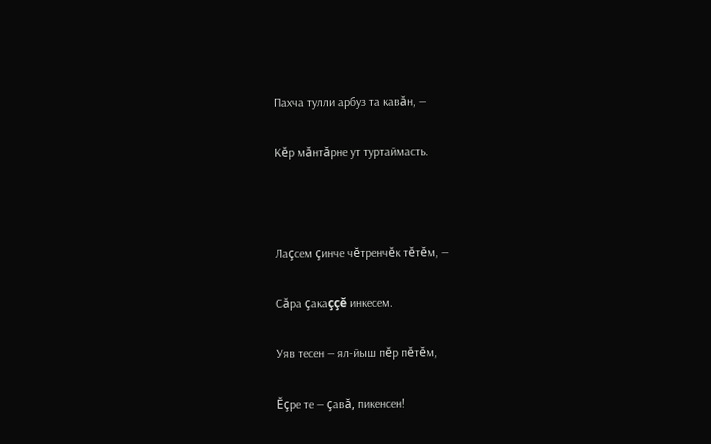Пахча тулли арбуз та кавăн, —

Кĕр мăнтăрне ут туртаймасть.



Лаçсем çинче чĕтренчĕк тĕтĕм, —

Сăра çакаççĕ инкесем.

Уяв тесен — ял-йыш пĕр пĕтĕм,

Ĕçре те — çавă, пикенсен!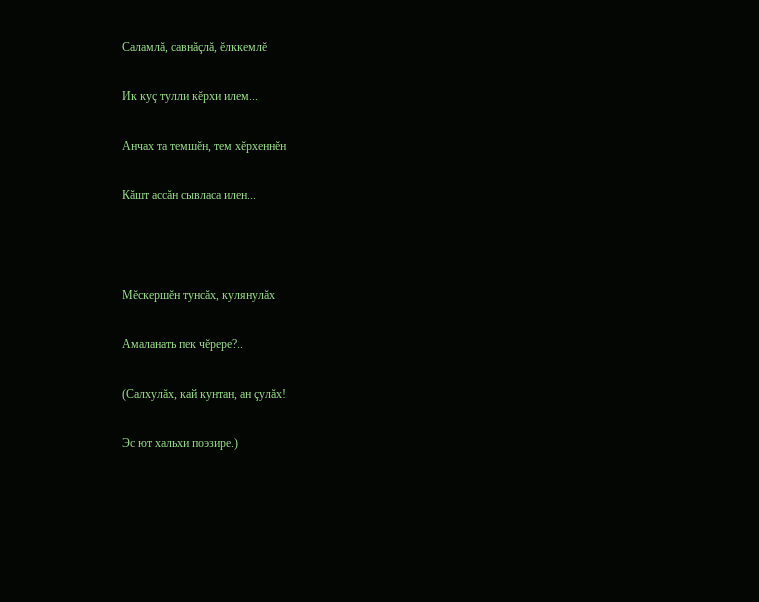Саламлă, савнăçлă, ĕлккемлĕ

Ик куç тулли кĕрхи илем...

Анчах та темшĕн, тем хĕрхеннĕн

Кăшт ассăн сывласа илен...



Мĕскершĕн тунсăх, кулянулăх

Амаланать пек чĕрере?..

(Салхулăх, кай кунтан, ан çулăх!

Эс ют хальхи поэзире.)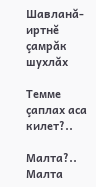Шавланă-иртнĕ çамрăк шухлăх

Темме çаплах аса килет?..

Малта?.. Малта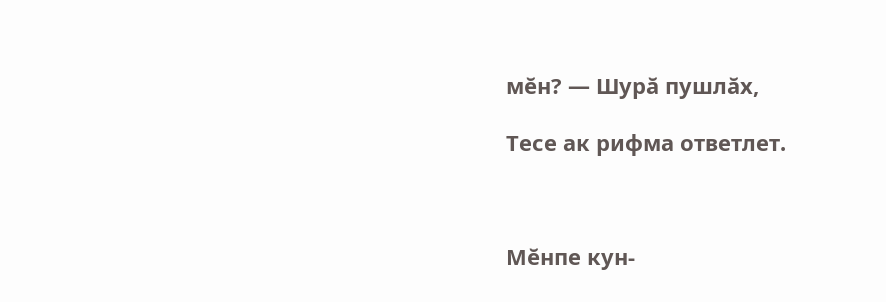мĕн? — Шурă пушлăх,

Тесе ак рифма ответлет.



Мĕнпе кун-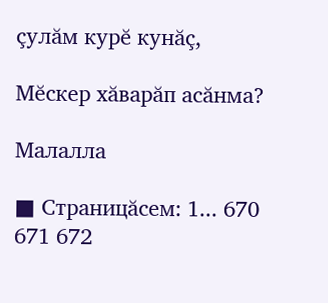çулăм курĕ кунăç,

Мĕскер хăварăп асăнма?

Малалла

■ Страницăсем: 1... 670 671 672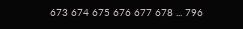673 674 675 676 677 678 ... 796